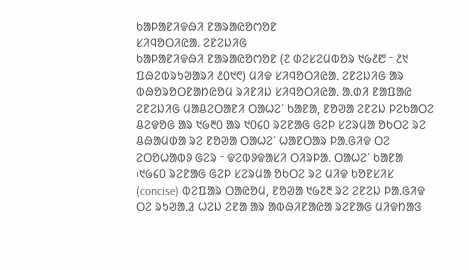ᱠᱟᱞᱟᱱᱤᱫᱷᱤ ᱱᱟᱨᱟᱭᱚᱬᱚᱱ
ᱥᱤᱧᱚᱛᱤᱭᱟᱹ ᱮᱱᱮᱡᱤᱜ
ᱠᱟᱞᱟᱱᱤᱫᱷᱤ ᱱᱟᱨᱟᱭᱚᱬᱚᱱ (᱗ ᱰᱮᱥᱮᱢᱵᱚᱨ ᱑᱙᱒᱘ ᱼ ᱒᱑ ᱯᱷᱮᱵᱨᱩᱣᱟᱨᱤ ᱒᱐᱑᱖) ᱢᱤᱫ ᱥᱤᱧᱚᱛᱤᱭᱟᱹ ᱮᱱᱮᱡᱤᱜ ᱟᱨ ᱵᱷᱚᱨᱚᱛᱱᱟᱴᱭᱚᱢ ᱨᱤᱱᱤᱡ ᱥᱤᱧᱚᱛᱤᱭᱟᱹ ᱟᱹᱰᱤ ᱱᱟᱯᱟᱭ ᱮᱱᱮᱡᱤᱜ ᱢᱟᱪᱮᱛᱟᱱᱤ ᱛᱟᱦᱮᱸ ᱠᱟᱱᱟ, ᱱᱚᱣᱟ ᱮᱱᱮᱡ ᱞᱮᱠᱟᱛᱮ ᱪᱮᱫᱚᱜ ᱟᱨ ᱑᱙᱓᱐ ᱟᱨ ᱑᱐᱔᱐ ᱨᱮᱱᱟᱜ ᱜᱮᱞ ᱥᱮᱨᱢᱟ ᱚᱠᱛᱮ ᱨᱮ ᱪᱷᱟᱢᱰᱟ ᱨᱮ ᱱᱚᱣᱟ ᱛᱟᱦᱮᱸ ᱦᱟᱱᱛᱟᱨ ᱞᱟᱹᱜᱤᱫ ᱛᱮ ᱮᱛᱚᱦᱟᱵᱽ ᱜᱮᱨ ᱼ ᱫᱮᱵᱽᱫᱟᱥᱤ ᱛᱤᱨᱞᱟᱹ ᱛᱟᱦᱮᱸ ᱠᱟᱱᱟ ᱾᱑᱙᱔᱐ ᱨᱮᱱᱟᱜ ᱜᱮᱞ ᱥᱮᱨᱢᱟ ᱚᱠᱛᱮ ᱨᱮ ᱢᱤᱫ ᱠᱚᱱᱥᱤᱥ (concise) ᱵᱮᱯᱟᱨ ᱛᱟᱭᱚᱢ, ᱱᱚᱣᱟ ᱑᱙᱗᱓ ᱨᱮ ᱮᱱᱮᱡ ᱞᱟᱹᱜᱤᱫ ᱛᱮ ᱨᱩᱣᱟᱹᱲ ᱦᱮᱡ ᱮᱱᱟ ᱟᱨ ᱟᱵᱷᱤᱱᱟᱭᱟ ᱨᱮᱱᱟᱜ ᱢᱤᱫᱴᱟᱝ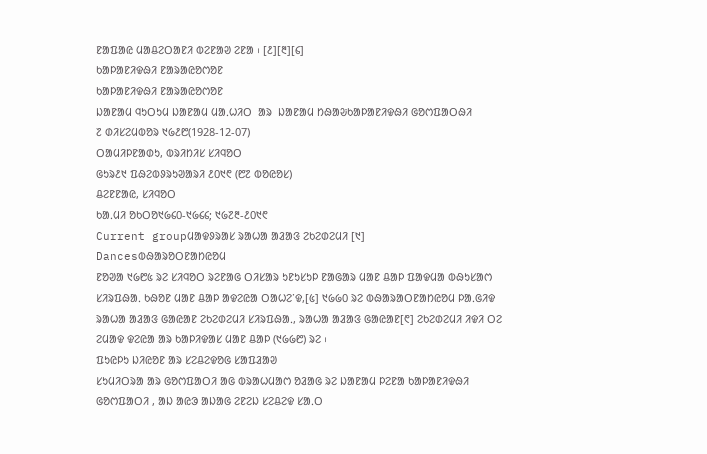ᱱᱟᱯᱟᱭ ᱢᱟᱪᱮᱛᱟᱱᱤ ᱵᱮᱱᱟᱣ ᱮᱱᱟ ᱾ [᱒][᱓][᱔]
ᱠᱟᱞᱟᱱᱤᱫᱷᱤ ᱱᱟᱨᱟᱭᱚᱬᱚᱱ
ᱠᱟᱞᱟᱱᱤᱫᱷᱤ ᱱᱟᱨᱟᱭᱚᱬᱚᱱ
ᱡᱟᱱᱟᱢ ᱧᱩᱛᱩᱢ ᱡᱟᱱᱟᱢ ᱢᱟᱹᱦᱤᱛ  ᱟᱨ  ᱡᱟᱱᱟᱢ ᱴᱷᱟᱶᱠᱟᱞᱟᱱᱤᱫᱷᱤ ᱜᱚᱬᱯᱟᱛᱷᱤ
᱗ ᱰᱤᱥᱮᱢᱵᱚᱨ ᱑᱙᱒᱘(1928-12-07)
ᱛᱟᱢᱤᱞᱱᱟᱰᱩ, ᱵᱨᱤᱴᱤᱥ ᱥᱤᱧᱚᱛ
ᱜᱩᱨ᱒᱑ ᱯᱷᱮᱵᱽᱨᱩᱣᱟᱨᱤ ᱒᱐᱑᱖ (᱘᱗ ᱵᱚᱭᱚᱥ)
ᱪᱮᱱᱱᱟᱭ, ᱥᱤᱧᱚᱛ
ᱠᱟᱹᱢᱤ ᱚᱠᱛᱚ᱑᱙᱔᱐-᱑᱙᱔᱔; ᱑᱙᱗᱓-᱒᱐᱑᱖
Current groupᱢᱟᱫᱽᱨᱟᱥ ᱨᱟᱦᱟ ᱟᱲᱟᱝ ᱮᱠᱮᱰᱮᱢᱤ [᱑]
Dancesᱵᱷᱟᱨᱚᱛᱱᱟᱴᱭᱚᱢ
ᱱᱚᱣᱟ ᱑᱙᱘᱕ ᱨᱮ ᱥᱤᱧᱚᱛ ᱨᱮᱱᱟᱜ ᱛᱤᱥᱟᱨ ᱩᱱᱩᱥᱩᱞ ᱱᱟᱜᱟᱨ ᱢᱟᱱ ᱪᱟᱞ ᱯᱟᱫᱢᱟ ᱵᱷᱩᱥᱟᱬ ᱥᱤᱨᱯᱷᱟᱹ ᱠᱷᱚᱱ ᱢᱟᱱ ᱪᱟᱞ ᱟᱫᱮᱭᱟ ᱛᱟᱦᱮᱸᱫ,[᱕] ᱑᱙᱙᱐ ᱨᱮ ᱵᱷᱟᱨᱟᱛᱱᱟᱴᱭᱚᱢ ᱞᱟᱹᱜᱤᱫ ᱨᱟᱦᱟ ᱟᱲᱟᱝ ᱜᱟᱭᱟᱱ ᱮᱠᱮᱰᱮᱢᱤ ᱥᱤᱨᱯᱷᱟᱹ, ᱨᱟᱦᱟ ᱟᱲᱟᱝ ᱜᱟᱭᱟᱱ[᱖] ᱮᱠᱮᱰᱮᱢᱤ ᱤᱫᱤ ᱛᱮ ᱮᱢᱟᱫ ᱫᱮᱭᱟ ᱟᱨ ᱠᱟᱞᱤᱫᱟᱥ ᱢᱟᱱ ᱪᱟᱞ (᱑᱙᱙᱘) ᱨᱮ ᱾
ᱯᱩᱭᱞᱩ ᱡᱤᱭᱚᱱ ᱟᱨ ᱥᱮᱪᱮᱫᱚᱜ ᱥᱟᱯᱲᱟᱣ
ᱥᱩᱢᱤᱛᱨᱟ ᱟᱨ ᱜᱚᱬᱯᱟᱛᱤ ᱟᱜ ᱵᱨᱟᱦᱢᱟᱬ ᱚᱲᱟᱜ ᱨᱮ ᱡᱟᱱᱟᱢ ᱞᱮᱱᱟ ᱠᱟᱞᱟᱱᱤᱫᱷᱤ ᱜᱚᱬᱯᱟᱛᱤ , ᱟᱡ ᱟᱭᱳ ᱟᱡᱟᱜ ᱮᱱᱮᱡ ᱥᱮᱪᱮᱫ ᱥᱟᱹᱛ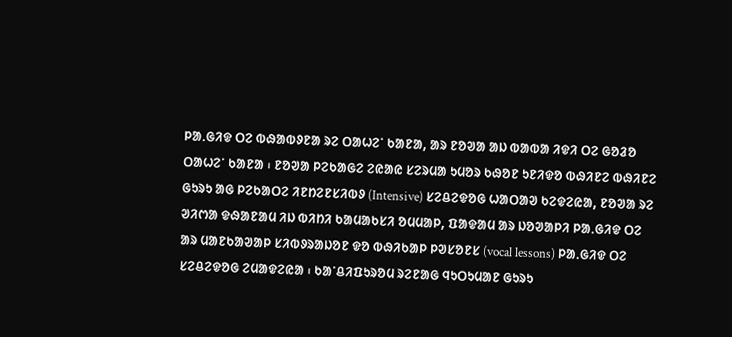ᱞᱟᱹᱜᱤᱫ ᱛᱮ ᱵᱷᱟᱵᱽᱱᱟ ᱨᱮ ᱛᱟᱦᱮᱸ ᱠᱟᱱᱟ, ᱟᱨ ᱱᱚᱣᱟ ᱟᱡ ᱵᱟᱵᱟ ᱤᱫᱤ ᱛᱮ ᱜᱚᱲᱚ ᱛᱟᱦᱮᱸ ᱠᱟᱱᱟ ᱾ ᱱᱚᱣᱟ ᱞᱮᱠᱟᱜᱮ ᱮᱭᱟᱭ ᱥᱮᱨᱢᱟ ᱩᱢᱚᱨ ᱠᱷᱚᱱ ᱩᱱᱤᱫᱚ ᱵᱷᱤᱱᱮ ᱵᱷᱤᱱᱮ ᱜᱩᱨᱩ ᱟᱜ ᱞᱮᱠᱟᱛᱮ ᱤᱱᱴᱮᱱᱥᱤᱵᱽ (Intensive) ᱥᱮᱪᱮᱫᱚᱜ ᱦᱟᱛᱟᱣ ᱠᱮᱫᱮᱭᱟ, ᱱᱚᱣᱟ ᱨᱮ ᱣᱤᱬᱟ ᱫᱷᱟᱱᱟᱢ ᱤᱡ ᱵᱤᱴᱤ ᱠᱟᱢᱟᱠᱥᱤ ᱚᱢᱢᱟᱞ, ᱯᱟᱫᱟᱢ ᱟᱨ ᱡᱚᱣᱟᱞᱤ ᱞᱟᱹᱜᱤᱫ ᱛᱮ ᱟᱨ ᱢᱟᱱᱠᱟᱣᱟᱞ ᱥᱤᱵᱽᱨᱟᱡᱚᱱ ᱫᱚ ᱵᱷᱤᱠᱟᱞ ᱞᱣᱥᱚᱱᱥ (vocal lessons) ᱞᱟᱹᱜᱤᱫ ᱛᱮ ᱥᱮᱪᱮᱫᱚᱜ ᱮᱢᱟᱫᱮᱭᱟ ᱾ ᱠᱟᱸᱪᱤᱯᱩᱨᱚᱢ ᱨᱮᱱᱟᱜ ᱧᱩᱛᱩᱢᱟᱱ ᱜᱩᱨᱩ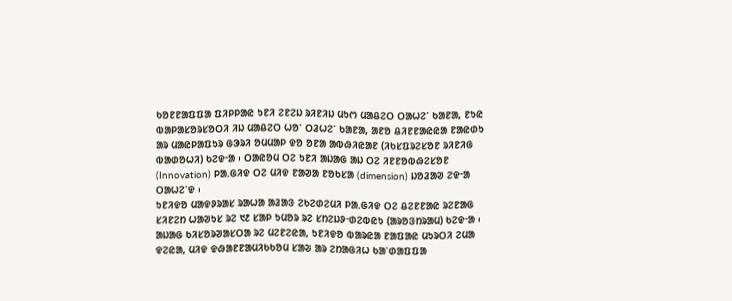ᱠᱚᱱᱱᱟᱯᱯᱟ ᱯᱤᱞᱞᱟᱭ ᱩᱱᱤ ᱮᱱᱮᱡ ᱨᱤᱱᱤᱡ ᱢᱩᱬ ᱢᱟᱪᱮᱛ ᱛᱟᱦᱮᱸ ᱠᱟᱱᱟ, ᱱᱩᱭ ᱵᱟᱞᱟᱥᱚᱨᱥᱚᱛᱤ ᱤᱡ ᱢᱟᱪᱮᱛ ᱦᱚᱸ ᱛᱲᱦᱮᱸ ᱠᱟᱱᱟ, ᱟᱱᱚ ᱪᱤᱱᱱᱟᱭᱭᱟ ᱱᱟᱭᱰᱩ ᱟᱨ ᱢᱟᱭᱞᱟᱯᱩᱨ ᱜᱳᱨᱤ ᱚᱢᱢᱟᱞ ᱫᱚ ᱚᱱᱟ ᱟᱵᱷᱤᱭᱟᱱ (ᱤᱠᱥᱯᱨᱮᱥᱚᱱ ᱨᱤᱱᱤᱜ ᱵᱟᱰᱚᱦᱤ) ᱠᱮᱫᱼᱟ ᱾ ᱛᱟᱭᱚᱢ ᱛᱮ ᱩᱱᱤ ᱟᱡᱟᱜ ᱟᱡ ᱛᱮ ᱤᱱᱱᱚᱵᱷᱮᱥᱚᱱ (Innovation) ᱞᱟᱹᱜᱤᱫ ᱛᱮ ᱢᱤᱫ ᱱᱟᱣᱟ ᱱᱚᱠᱥᱟ (dimension) ᱡᱚᱲᱟᱣ ᱮᱫᱼᱟ ᱛᱟᱦᱮᱸᱫ ᱾
ᱩᱱᱤᱫᱚ ᱢᱟᱫᱽᱨᱟᱥ ᱨᱟᱦᱟ ᱟᱲᱟᱝ ᱮᱠᱮᱰᱮᱢᱤ ᱞᱟᱹᱜᱤᱫ ᱛᱮ ᱪᱮᱱᱱᱟᱭ ᱨᱮᱱᱟᱜ ᱥᱤᱱᱮᱴ ᱦᱟᱣᱩᱥ ᱨᱮ ᱑᱒ ᱥᱟᱞ ᱩᱢᱚᱨ ᱨᱮ ᱥᱴᱮᱡᱽᱼᱰᱮᱵᱭᱩ (ᱟᱨᱚᱝᱴᱨᱟᱢ) ᱠᱮᱫᱼᱟ ᱾ ᱟᱡᱟᱜ ᱠᱤᱥᱚᱨᱣᱟᱥᱛᱟ ᱨᱮ ᱢᱮᱱᱮᱭᱟ, ᱩᱱᱤᱫᱚ ᱵᱟᱨᱭᱟ ᱱᱟᱯᱟᱭ ᱢᱩᱨᱛᱤ ᱮᱢᱟ ᱫᱮᱭᱟ, ᱢᱤᱫ ᱫᱷᱟᱱᱱᱟᱢᱤᱠᱠᱚᱢ ᱥᱟᱶ ᱟᱨ ᱮᱴᱟᱜᱤᱦ ᱠᱟᱸᱰᱟᱯᱯᱟ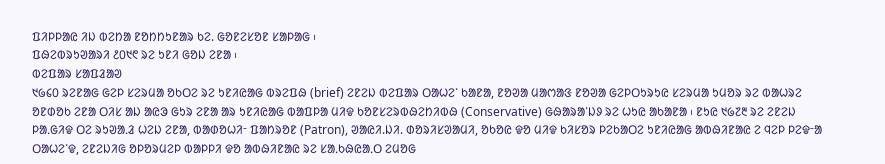ᱯᱤᱞᱞᱟᱭ ᱤᱡ ᱵᱮᱴᱟ ᱱᱚᱴᱴᱩᱱᱟᱨ ᱠᱮ. ᱜᱚᱱᱮᱥᱚᱱ ᱥᱟᱞᱟᱜ ᱾
ᱯᱷᱮᱵᱨᱩᱣᱟᱨᱤ ᱒᱐᱑᱖ ᱨᱮ ᱩᱱᱤ ᱜᱚᱡ ᱮᱱᱟ ᱾
ᱵᱮᱯᱟᱨ ᱥᱟᱯᱲᱟᱣ
᱑᱙᱔᱐ ᱨᱮᱱᱟᱜ ᱜᱮᱞ ᱥᱮᱨᱢᱟ ᱚᱠᱛᱮ ᱨᱮ ᱩᱱᱤᱭᱟᱜ ᱵᱨᱮᱯᱷ (brief) ᱮᱱᱮᱡ ᱵᱮᱯᱟᱨ ᱛᱟᱦᱮᱸ ᱠᱟᱱᱟ, ᱱᱚᱣᱟ ᱢᱟᱬᱟᱝ ᱱᱚᱣᱟ ᱜᱮᱞᱛᱩᱨᱩᱭ ᱥᱮᱨᱢᱟ ᱩᱢᱚᱨ ᱨᱮ ᱵᱟᱦᱨᱮ ᱚᱱᱰᱚᱠ ᱮᱱᱟ ᱛᱤᱥ ᱟᱡ ᱟᱭᱳ ᱜᱩᱨ ᱮᱱᱟ ᱟᱨ ᱩᱱᱤᱭᱟᱜ ᱵᱟᱯᱞᱟ ᱢᱤᱫ ᱠᱚᱱᱥᱮᱨᱵᱷᱮᱴᱤᱵᱷ (Conservative) ᱜᱷᱟᱨᱟᱸᱡᱽ ᱨᱮ ᱦᱩᱭ ᱟᱠᱟᱱᱟ ᱾ ᱱᱩᱭ ᱑᱙᱗᱓ ᱨᱮ ᱮᱱᱮᱡ ᱞᱟᱹᱜᱤᱫ ᱛᱮ ᱨᱩᱣᱟᱹᱲ ᱦᱮᱡ ᱮᱱᱟ, ᱵᱟᱰᱚᱦᱤᱼ ᱯᱟᱴᱨᱚᱱ (Patron), ᱣᱟᱭᱤ.ᱡᱤ. ᱰᱚᱨᱤᱥᱣᱟᱢᱤ, ᱚᱠᱚᱭ ᱫᱚ ᱢᱤᱫ ᱠᱤᱥᱚᱨ ᱞᱮᱠᱟᱛᱮ ᱩᱱᱤᱭᱟᱜ ᱟᱵᱷᱤᱱᱟᱭ ᱮ ᱧᱮᱞ ᱞᱮᱫᱼᱟ ᱛᱟᱦᱮᱸᱫ, ᱮᱱᱮᱡᱤᱜ ᱚᱞᱚᱨᱢᱮᱞ ᱵᱟᱞᱞᱤ ᱫᱚ ᱟᱵᱷᱤᱱᱟᱭ ᱨᱮ ᱥᱟᱹᱠᱷᱭᱟᱹᱛ ᱮᱢᱚᱜ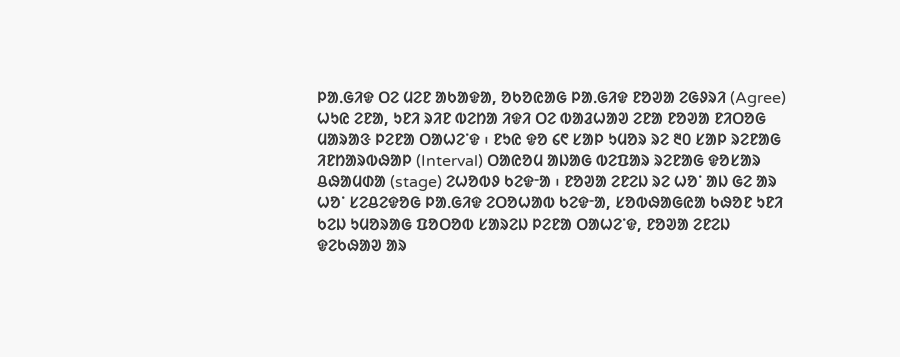ᱞᱟᱹᱜᱤᱫ ᱛᱮ ᱢᱮᱱ ᱟᱠᱟᱫᱟ, ᱚᱠᱚᱭᱟᱜ ᱞᱟᱹᱜᱤᱫ ᱱᱚᱣᱟ ᱮᱜᱽᱨᱤ (Agree) ᱦᱩᱭ ᱮᱱᱟ, ᱩᱱᱤ ᱨᱤᱱ ᱵᱮᱴᱟ ᱤᱫᱤ ᱛᱮ ᱵᱟᱲᱦᱟᱣ ᱮᱱᱟ ᱱᱚᱣᱟ ᱱᱤᱛᱚᱜ ᱢᱟᱨᱟᱝ ᱞᱮᱱᱟ ᱛᱟᱦᱮᱸᱫ ᱾ ᱱᱩᱭ ᱫᱚ ᱔᱖ ᱥᱟᱞ ᱩᱢᱚᱨ ᱨᱮ ᱓᱐ ᱥᱟᱞ ᱨᱮᱱᱟᱜ ᱤᱱᱴᱟᱨᱵᱷᱟᱞ (Interval) ᱛᱟᱭᱚᱢ ᱟᱡᱟᱜ ᱵᱮᱯᱟᱨ ᱨᱮᱱᱟᱜ ᱫᱚᱥᱟᱨ ᱪᱷᱟᱢᱰᱟ (stage) ᱮᱦᱚᱵᱽ ᱠᱮᱫᱼᱟ ᱾ ᱱᱚᱣᱟ ᱮᱱᱮᱡ ᱨᱮ ᱦᱚᱸ ᱟᱡ ᱜᱮ ᱟᱨ ᱦᱚᱸ ᱥᱮᱪᱮᱫᱚᱜ ᱞᱟᱹᱜᱤᱫ ᱮᱛᱚᱦᱟᱵ ᱠᱮᱫᱼᱟ, ᱥᱚᱵᱷᱟᱜᱭᱟ ᱠᱷᱚᱱ ᱩᱱᱤ ᱠᱮᱡ ᱩᱢᱚᱨᱟᱜ ᱯᱚᱛᱚᱵ ᱥᱟᱨᱮᱡ ᱞᱮᱱᱟ ᱛᱟᱦᱮᱸᱫ, ᱱᱚᱣᱟ ᱮᱱᱮᱡ ᱫᱮᱠᱷᱟᱣ ᱟᱨ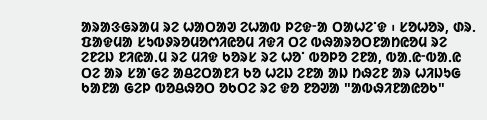ᱟᱨᱟᱝᱜᱨᱟᱢ ᱨᱮ ᱦᱟᱛᱟᱣ ᱮᱦᱟᱵ ᱞᱮᱫᱼᱟ ᱛᱟᱦᱮᱸᱫ ᱾ ᱥᱚᱦᱚᱨ, ᱰᱨ. ᱯᱟᱫᱢᱟ ᱥᱩᱵᱽᱨᱚᱢᱚᱬᱤᱭᱚᱢ ᱤᱫᱤ ᱛᱮ ᱵᱷᱟᱨᱚᱛᱱᱟᱴᱭᱚᱢ ᱨᱮ ᱮᱱᱮᱡ ᱱᱤᱭᱟᱹᱢ ᱨᱮ ᱢᱤᱫ ᱠᱚᱨᱥ ᱨᱮ ᱦᱚᱸ ᱵᱚᱞᱚ ᱮᱱᱟ, ᱵᱟᱹᱭᱼᱵᱟᱹᱭ ᱛᱮ ᱟᱨ ᱥᱟᱸᱜᱮ ᱟᱪᱮᱛᱟᱱᱤ ᱠᱚ ᱦᱮᱡ ᱮᱱᱟ ᱟᱡ ᱴᱷᱮᱱ ᱟᱨ ᱦᱤᱡᱩᱜ ᱠᱟᱱᱟ ᱜᱮᱞ ᱵᱚᱪᱷᱚᱛ ᱚᱠᱛᱮ ᱨᱮ ᱫᱚ ᱱᱚᱣᱟ "ᱟᱵᱷᱤᱱᱟᱭᱚᱠ"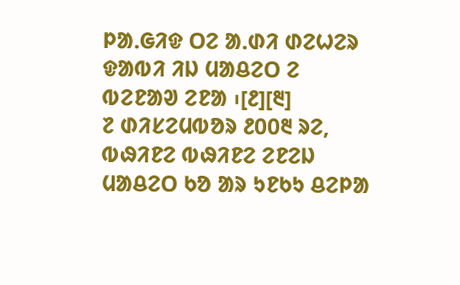ᱞᱟᱹᱜᱤᱫ ᱛᱮ ᱟᱹᱰᱤ ᱰᱮᱦᱮᱨ ᱫᱟᱵᱤ ᱤᱡ ᱢᱟᱪᱮᱛ ᱮ ᱵᱮᱱᱟᱣ ᱮᱱᱟ ᱾[᱒][᱓]
᱗ ᱰᱤᱥᱮᱢᱵᱚᱨ ᱒᱐᱐᱓ ᱨᱮ, ᱵᱷᱤᱱᱮ ᱵᱷᱤᱱᱮ ᱮᱱᱮᱡ ᱢᱟᱪᱮᱛ ᱠᱚ ᱟᱨ ᱩᱱᱠᱩ ᱪᱮᱞᱟ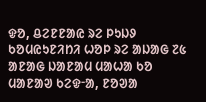ᱫᱚ, ᱪᱮᱱᱱᱟᱭ ᱨᱮ ᱞᱩᱡᱽ ᱠᱚᱢᱭᱩᱱᱤᱴᱤ ᱦᱚᱞ ᱨᱮ ᱟᱡᱟᱜ ᱗᱕ ᱟᱱᱟᱜ ᱡᱟᱱᱟᱢ ᱢᱟᱦᱟ ᱠᱚ ᱢᱟᱱᱟᱣ ᱠᱮᱫᱼᱟ, ᱱᱚᱣᱟ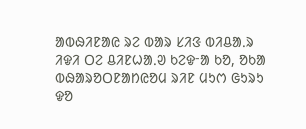ᱟᱵᱷᱤᱱᱟᱭ ᱨᱮ ᱵᱟᱨ ᱥᱤᱝ ᱵᱤᱪᱟᱹᱨ ᱤᱫᱤ ᱛᱮ ᱪᱤᱱᱦᱟᱹᱣ ᱠᱮᱫᱼᱟ ᱠᱚ, ᱚᱠᱟ ᱵᱷᱟᱨᱚᱛᱱᱟᱴᱭᱚᱢ ᱨᱤᱱ ᱢᱩᱬ ᱜᱩᱨᱩ ᱫᱚ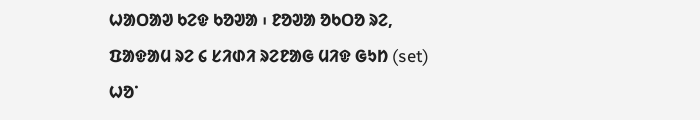ᱦᱟᱛᱟᱣ ᱠᱮᱫ ᱠᱚᱣᱟ ᱾ ᱱᱚᱣᱟ ᱚᱠᱛᱚ ᱨᱮ, ᱯᱟᱫᱟᱢ ᱨᱮ ᱔ ᱥᱤᱰᱤ ᱨᱮᱱᱟᱜ ᱢᱤᱫ ᱜᱩᱴ (set) ᱦᱚᱸ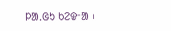ᱞᱟᱹᱜᱩ ᱠᱮᱫᱼᱟ ᱾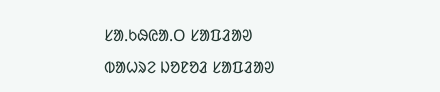ᱥᱟᱹᱠᱷᱭᱟᱹᱛ ᱥᱟᱯᱲᱟᱣ
ᱵᱟᱦᱨᱮ ᱡᱚᱱᱚᱲ ᱥᱟᱯᱲᱟᱣ